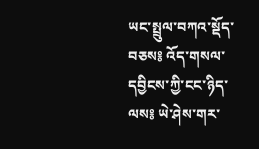ཡང་སྤྲུལ་བཀའ་སྡོད་བཅས༔ འོད་གསལ་དབྱིངས་ཀྱི་ངང་ཉིད་ལས༔ ཡེ་ཤེས་གར་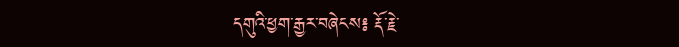དགུའི་ཕྱག་རྒྱར་བཞེངས༔ རྡོ་རྗེ་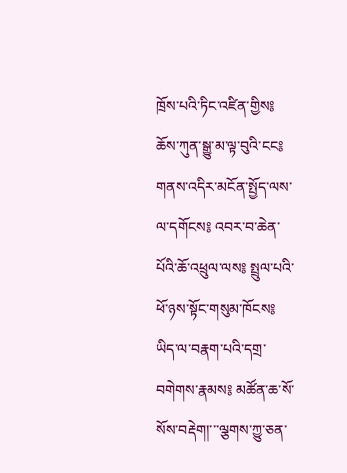ཁྲོས་པའི་ཏིང་འཛིན་གྱིས༔ ཆོས་ཀུན་སྒྱུ་མ་ལྟ་བུའི་ངང༔ གནས་འདིར་མངོན་སྤྱོད་ལས་ལ་དགོངས༔ འབར་བ་ཆེན་པོའི་ཆོ་འཕྲུལ་ལས༔ སྤྲུལ་པའི་ཕོ་ཉས་སྟོང་གསུམ་ཁོངས༔ ཡིད་ལ་བརྣག་པའི་དགྲ་བགེགས་རྣམས༔ མཚོན་ཆ་སོ་སོས་བརྡེག།་་་ལྕགས་ཀྱུ་ཅན་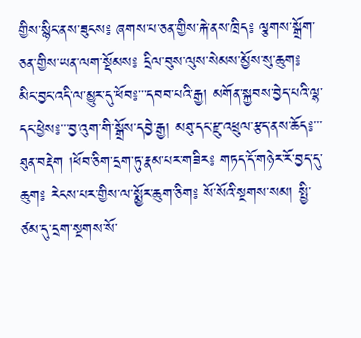གྱིས་སྙིང་ནས་ཟུངས༔ ཞགས་པ་ཅན་གྱིས་རྐེ་ནས་ཁྲིད༔ ལྕགས་སྒྲོག་ཅན་གྱིས་ཡན་ལག་སྡོམས༔ དྲིལ་བུས་ལུས་སེམས་མྱོས་སུ་ཆུག༔ མིང་བྱང་འདི་ལ་མྱུར་དུ་ཕོབ༔་་་དབབ་པའི་རྒྱ། མགོན་སྐྱབས་བྱེད་པའི་ལྷ་དང་ཕྱེས༔་་་བྱ་འུག་གི་སྒྲོས་དབྱེ་རྒྱ། མཐུ་དང་རྫུ་འཕྲུལ་རྩད་ནས་ཆོད༔་་་ཐུན་བརྡེག །ཕོབ་ཅིག་དྲག་ཏུ་རྣམ་པར་གཟིར༔ གཏད་དོ་གཉེར་རོ་བྱད་དུ་ཆུག༔ རེངས་པར་གྱིས་ལ་སྨྱོར་ཆུག་ཅིག༔ སོ་སོའི་སྔགས་སམ། སྤྱི་ཙམ་དུ་དྲག་སྔགས་སོ་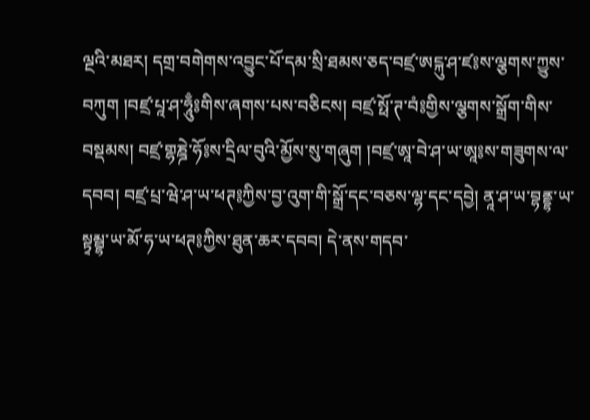ལྔའི་མཐར། དགྲ་བགེགས་འབྱུང་པོ་དམ་སྲི་ཐམས་ཅད་བཛྲ་ཨངྐུ་ཤ་ཛ༔ས་ལྕགས་ཀྱུས་བཀུག །བཛྲ་པཱ་ཤ་ཧཱུྃ༔གིས་ཞགས་པས་བཅིངས། བཛྲ་སྥོ་ཊ་བཾ༔གྱིས་ལྕགས་སྒྲོག་གིས་བསྡམས། བཛྲ་གྷཎྜེ་ཧོ༔ས་དྲིལ་བུའི་མྱོས་སུ་གཞུག །བཛྲ་ཨཱ་བེ་ཤ་ཡ་ཨཱ༔ས་གཟུགས་ལ་དབབ། བཛྲ་པྲ་ཝེ་ཤ་ཡ་ཕཊ༔ཀྱིས་བྱ་འུག་གི་སྒྲོ་དང་བཅས་ལྷ་དང་དབྱེ། ནཱ་ཤ་ཡ་བྷནྡྷ་ཡ་སྟྭམྦྷ་ཡ་མོ་ཧ་ཡ་ཕཊ༔ཀྱིས་ཐུན་ཆར་དབབ། དེ་ནས་གདབ་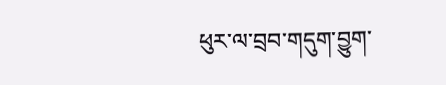ཕུར་ལ་བྲབ་གདུག་བྱུག་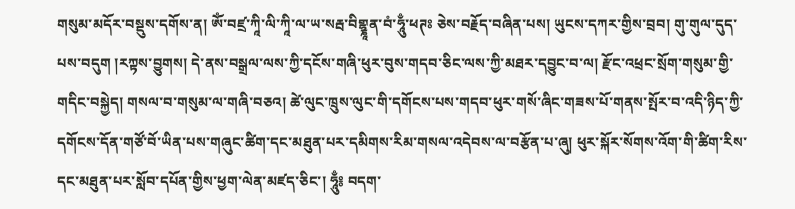གསུམ་མདོར་བསྡུས་དགོས་ན། ཨོཾ་བཛྲ་ཀཱི་ལི་ཀཱི་ལ་ཡ་སརྦ་བིགྷྣཱན་བཾ་ཧཱུྃ་ཕཊཿ ཅེས་བརྗོད་བཞིན་པས། ཡུངས་དཀར་གྱིས་བྲབ། གུ་གུལ་དུད་པས་བདུག །རཀྟས་བྱུགས། དེ་ནས་བསྒྲལ་ལས་ཀྱི་དངོས་གཞི་ཕུར་བུས་གདབ་ཅིང་ལས་ཀྱི་མཐར་དབྱུང་བ་ལ། རྫོང་འཕྲང་སྲོག་གསུམ་གྱི་གདིང་བསྐྱེད། གསལ་བ་གསུམ་ལ་གཞི་བཅའ། ཚེ་ལུང་ཁྲུས་ལུང་གི་དགོངས་པས་གདབ་ཕུར་གསོ་ཞིང་གཟས་པོ་གནས་སྤོར་བ་འདི་ཉིད་ཀྱི་དགོངས་དོན་གཙོ་བོ་ཡིན་པས་གཞུང་ཚིག་དང་མཐུན་པར་དམིགས་རིམ་གསལ་འདེབས་ལ་བརྩོན་པ་ཞུ། ཕུར་སྐོར་སོགས་འོག་གི་ཚིག་རིས་དང་མཐུན་པར་སློབ་དཔོན་གྱིས་ཕྱག་ལེན་མཛད་ཅིང་། ཧཱུྃ༔ བདག་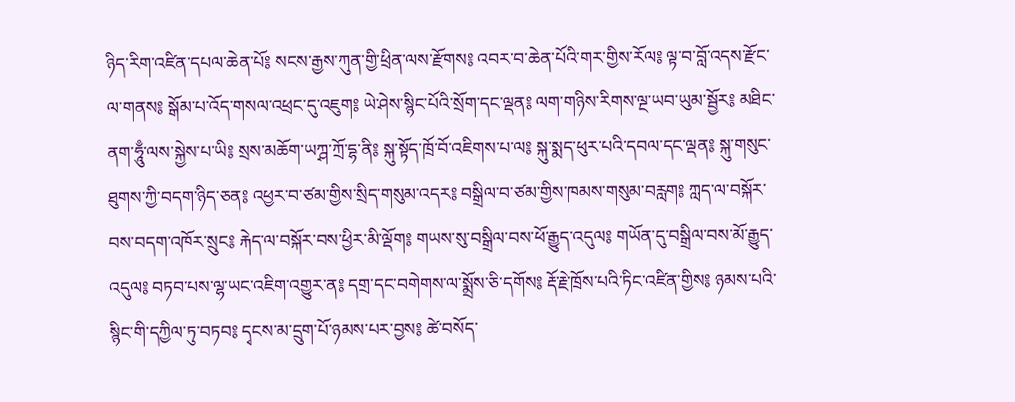ཉིད་རིག་འཛིན་དཔལ་ཆེན་པོ༔ སངས་རྒྱས་ཀུན་གྱི་ཕྲིན་ལས་རྫོགས༔ འབར་བ་ཆེན་པོའི་གར་གྱིས་རོལ༔ ལྟ་བ་བློ་འདས་རྫོང་ལ་གནས༔ སྒོམ་པ་འོད་གསལ་འཕྲང་དུ་འཇུག༔ ཡེ་ཤེས་སྙིང་པོའི་སྲོག་དང་ལྡན༔ ལག་གཉིས་རིགས་ལྔ་ཡབ་ཡུམ་སྦྱོར༔ མཐིང་ནག་ཧཱུྃ་ལས་སྐྱེས་པ་ཡི༔ སྲས་མཆོག་ཡཀྴ་ཀྲོ་དྷ་ནི༔ སྐུ་སྟོད་ཁྲོ་བོ་འཇིགས་པ་ལ༔ སྐུ་སྨད་ཕུར་པའི་དབལ་དང་ལྡན༔ སྐུ་གསུང་ཐུགས་ཀྱི་བདག་ཉིད་ཅན༔ འཕྱར་བ་ཙམ་གྱིས་སྲིད་གསུམ་འདར༔ བསྒྲིལ་བ་ཙམ་གྱིས་ཁམས་གསུམ་བརླག༔ ཀླད་ལ་བསྐོར་བས་བདག་འཁོར་སྲུང༔ རྐེད་ལ་བསྐོར་བས་ཕྱིར་མི་ལྡོག༔ གཡས་སུ་བསྒྲིལ་བས་ཕོ་རྒྱུད་འདུལ༔ གཡོན་དུ་བསྒྲིལ་བས་མོ་རྒྱུད་འདུལ༔ བཏབ་པས་ལྷ་ཡང་འཇིག་འགྱུར་ན༔ དགྲ་དང་བགེགས་ལ་སྨྲོས་ཅི་དགོས༔ རྡོ་རྗེ་ཁྲོས་པའི་ཏིང་འཛིན་གྱིས༔ ཉམས་པའི་སྙིང་གི་དཀྱིལ་ཏུ་བཏབ༔ དྭངས་མ་དྲུག་པོ་ཉམས་པར་བྱས༔ ཚེ་བསོད་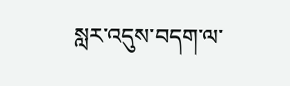སླར་འདུས་བདག་ལ་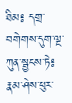ཐིམ༔ དགྲ་བགེགས་དུག་ལྔ་ཀུན་སྦྱངས་ཏེ༔ རྣམ་ཤེས་ཕུར་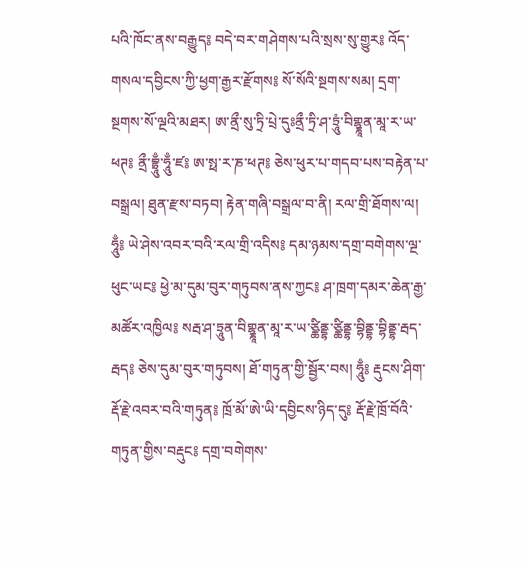པའི་ཁོང་ནས་བརྒྱུད༔ བདེ་བར་གཤེགས་པའི་སྲས་སུ་གྱུར༔ འོད་གསལ་དབྱིངས་ཀྱི་ཕྱག་རྒྱར་རྫོགས༔ སོ་སོའི་སྔགས་སམ། དྲག་སྔགས་སོ་ལྔའི་མཐར། ཨ་ནྲྀ་སུ་ཏྲི་པྲེ་དུཿནྲྀ་ཏྲི་ཤ་ཏྲཱུཾ་བིགྷྣཱན་མཱ་ར་ཡ་ཕཊ༔ ནྲྀ་བྷྲཱུྃ་ཧཱུྃ་ཛ༔ ཨ་སྥ་ར་ཎ་ཕཊ༔ ཅེས་ཕུར་པ་གདབ་པས་བརྟེན་པ་བསྒྲལ། ཐུན་རྫས་བཏབ། རྟེན་གཞི་བསྒྲལ་བ་ནི། རལ་གྲི་ཐོགས་ལ། ཧཱུྃ༔ ཡེ་ཤེས་འབར་བའི་རལ་གྲི་འདིས༔ དམ་ཉམས་དགྲ་བགེགས་ལྔ་ཕུང་ཡང༔ ཕྱེ་མ་དུམ་བུར་གཏུབས་ནས་ཀྱང༔ ཤ་ཁྲག་དམར་ཆེན་རྒྱ་མཚོར་འཁྱིལ༔ སརྦ་ཤ་ཏྲཱུན་བིགྷྣཱན་མཱ་ར་ཡ་ཙྪིནྡྷ་ཙྪིནྡྷ་བྷིནྡྷ་བྷིནྡྷ་རྦད་རྦད༔ ཅེས་དུམ་བུར་གཏུབས། ཐོ་གཏུན་གྱི་སྦྱོར་བས། ཧཱུྃ༔ རྡུངས་ཤིག་རྡོ་རྗེ་འབར་བའི་གཏུན༔ ཁྲོ་མོ་ཨེ་ཡི་དབྱིངས་ཉིད་དུ༔ རྡོ་རྗེ་ཁྲོ་བོའི་གཏུན་གྱིས་བརྡུང༔ དགྲ་བགེགས་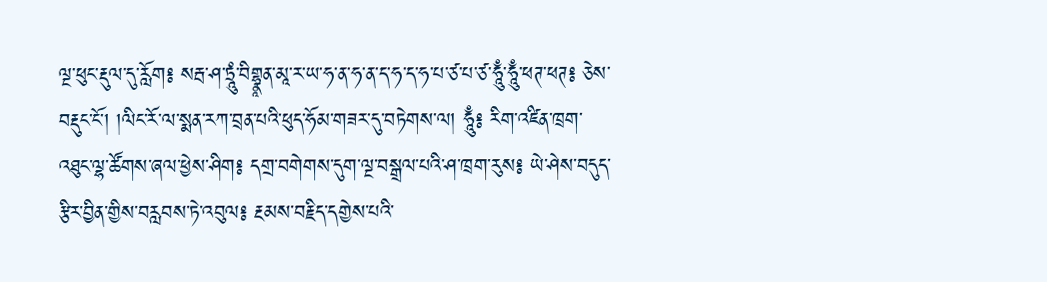ལྔ་ཕུང་རྡུལ་དུ་རློག༔ སརྦ་ཤ་ཏྲཱུཾ་བིགྷྣཱན་མཱ་ར་ཡ་ཧ་ན་ཧ་ན་ད་ཧ་ད་ཧ་པ་ཙ་པ་ཙ་ཧཱུྃ་ཧཱུྃ་ཕཊ་ཕཊ༔ ཅེས་བརྡུང་ངོ་། །ལིང་རོ་ལ་སྨན་རཀ་བྲན་པའི་ཕུད་ཧོམ་གཟར་དུ་བཏེགས་ལ། ཧཱུྃ༔ རིག་འཛིན་ཁྲག་འཐུང་ལྷ་ཚོགས་ཞལ་ཕྱེས་ཤིག༔ དགྲ་བགེགས་དུག་ལྔ་བསྒྲལ་པའི་ཤ་ཁྲག་རུས༔ ཡེ་ཤེས་བདུད་རྩིར་བྱིན་གྱིས་བརླབས་ཏེ་འབུལ༔ རྔམས་བརྗིད་དགྱེས་པའི་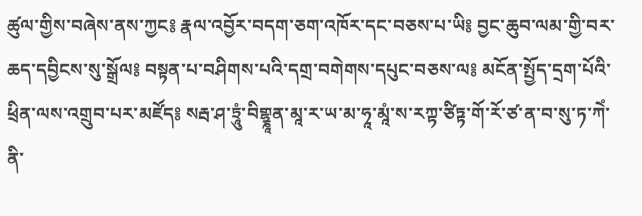ཚུལ་གྱིས་བཞེས་ནས་ཀྱང༔ རྣལ་འབྱོར་བདག་ཅག་འཁོར་དང་བཅས་པ་ཡི༔ བྱང་ཆུབ་ལམ་གྱི་བར་ཆད་དབྱིངས་སུ་སྒྲོལ༔ བསྟན་པ་བཤིགས་པའི་དགྲ་བགེགས་དཔུང་བཅས་ལ༔ མངོན་སྤྱོད་དྲག་པོའི་ཕྲིན་ལས་འགྲུབ་པར་མཛོད༔ སརྦ་ཤ་ཏྲཱུཾ་བིགྷྣཱན་མཱ་ར་ཡ་མ་ཧཱ་མཱཾ་ས་རཀྟ་ཙིཏྟ་གོ་རོ་ཙ་ན་བ་སུ་ཏ་ཀེཾ་ནི་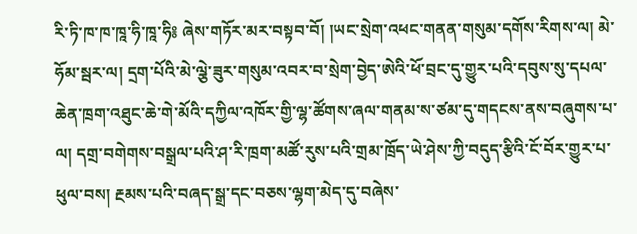རི་ཏི་ཁ་ཁ་ཁཱ་ཧི་ཁཱ་ཧི༔ ཞེས་གཏོར་མར་བསྟབ་བོ། །ཡང་སྲེག་འཕང་གནན་གསུམ་དགོས་རིགས་ལ། མེ་ཧོམ་སྦར་ལ། དྲག་པོའི་མེ་ལྕེ་ཟུར་གསུམ་འབར་བ་སྲེག་བྱེད་ཨེའི་ཕོ་བྲང་དུ་གྱུར་པའི་དབུས་སུ་དཔལ་ཆེན་ཁྲག་འཐུང་ཆེ་གེ་མོའི་དཀྱིལ་འཁོར་གྱི་ལྷ་ཚོགས་ཞལ་གནམ་ས་ཙམ་དུ་གདངས་ནས་བཞུགས་པ་ལ། དགྲ་བགེགས་བསྒྲལ་པའི་ཤ་རི་ཁྲག་མཚོ་རུས་པའི་གྲམ་ཁྲོད་ཡེ་ཤེས་ཀྱི་བདུད་རྩིའི་ངོ་བོར་གྱུར་པ་ཕུལ་བས། རྔམས་པའི་བཞད་སྒྲ་དང་བཅས་ལྷག་མེད་དུ་བཞེས་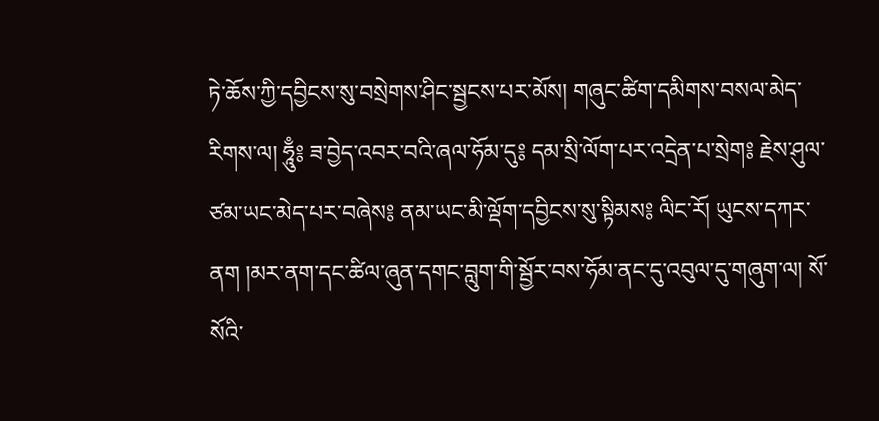ཏེ་ཆོས་ཀྱི་དབྱིངས་སུ་བསྲེགས་ཤིང་སྦྱངས་པར་མོས། གཞུང་ཚིག་དམིགས་བསལ་མེད་རིགས་ལ། ཧཱུྃ༔ ཟ་བྱེད་འབར་བའི་ཞལ་ཧོམ་དུ༔ དམ་སྲི་ལོག་པར་འདྲེན་པ་སྲེག༔ རྗེས་ཤུལ་ཙམ་ཡང་མེད་པར་བཞེས༔ ནམ་ཡང་མི་ལྡོག་དབྱིངས་སུ་སྟིམས༔ ལིང་རོ། ཡུངས་དཀར་ནག །མར་ནག་དང་ཚིལ་ཞུན་དགང་བླུག་གི་སྦྱོར་བས་ཧོམ་ནང་དུ་འབུལ་དུ་གཞུག་ལ། སོ་སོའི་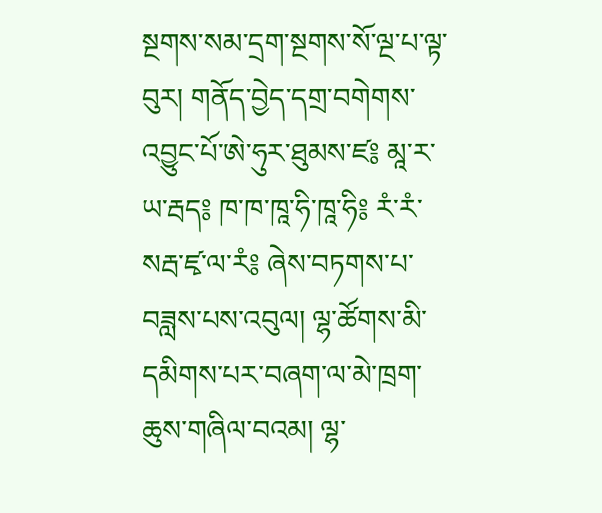སྔགས་སམ་དྲག་སྔགས་སོ་ལྔ་པ་ལྟ་བུར། གནོད་བྱེད་དགྲ་བགེགས་འབྱུང་པོ་ཨེ་ཧུར་ཐུམས་ཛ༔ མཱ་ར་ཡ་རྦད༔ ཁ་ཁ་ཁཱ་ཧི་ཁཱ་ཧི༔ རཾ་རཾ་སརྦ་ཛྭ་ལ་རཾ༔ ཞེས་བཏགས་པ་བཟླས་པས་འབུལ། ལྷ་ཚོགས་མི་དམིགས་པར་བཞག་ལ་མེ་ཁྲག་ཆུས་གཞིལ་བའམ། ལྷ་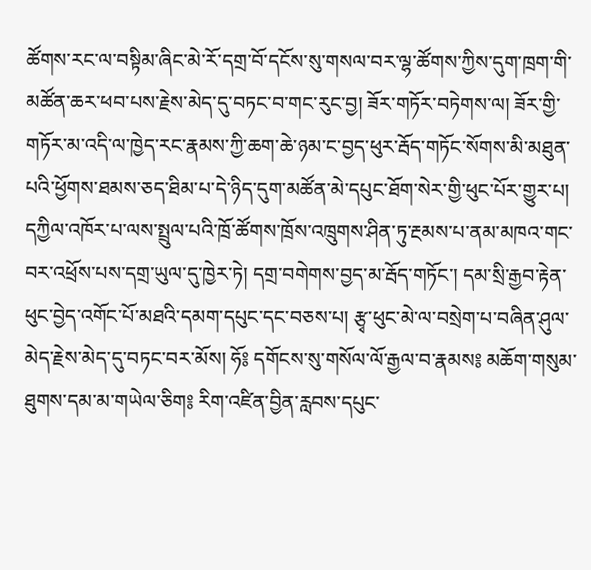ཚོགས་རང་ལ་བསྟིམ་ཞིང་མེ་རོ་དགྲ་བོ་དངོས་སུ་གསལ་བར་ལྷ་ཚོགས་ཀྱིས་དུག་ཁྲག་གི་མཚོན་ཆར་ཕབ་པས་རྗེས་མེད་དུ་བཏང་བ་གང་རུང་བྱ། ཟོར་གཏོར་བཏེགས་ལ། ཟོར་གྱི་གཏོར་མ་འདི་ལ་ཁྱེད་རང་རྣམས་ཀྱི་ཆག་ཆེ་ཉམ་ང་བྱད་ཕུར་རྦོད་གཏོང་སོགས་མི་མཐུན་པའི་ཕྱོགས་ཐམས་ཅད་ཐིམ་པ་དེ་ཉིད་དུག་མཚོན་མེ་དཔུང་ཐོག་སེར་གྱི་ཕུང་པོར་གྱུར་པ། དཀྱིལ་འཁོར་པ་ལས་སྤྲུལ་པའི་ཁྲོ་ཚོགས་ཁྲོས་འཁྲུགས་ཤིན་ཏུ་རྔམས་པ་ནམ་མཁའ་གང་བར་འཕྲོས་པས་དགྲ་ཡུལ་དུ་ཁྱེར་ཏེ། དགྲ་བགེགས་བྱད་མ་རྦོད་གཏོང་། དམ་སྲི་རྒྱབ་རྟེན་ཕུང་བྱེད་འགོང་པོ་མཐའི་དམག་དཔུང་དང་བཅས་པ། རྩྭ་ཕུང་མེ་ལ་བསྲེག་པ་བཞིན་ཤུལ་མེད་རྗེས་མེད་དུ་བཏང་བར་མོས། ཧོ༔ དགོངས་སུ་གསོལ་ལོ་རྒྱལ་བ་རྣམས༔ མཆོག་གསུམ་ཐུགས་དམ་མ་གཡེལ་ཅིག༔ རིག་འཛིན་བྱིན་རླབས་དཔུང་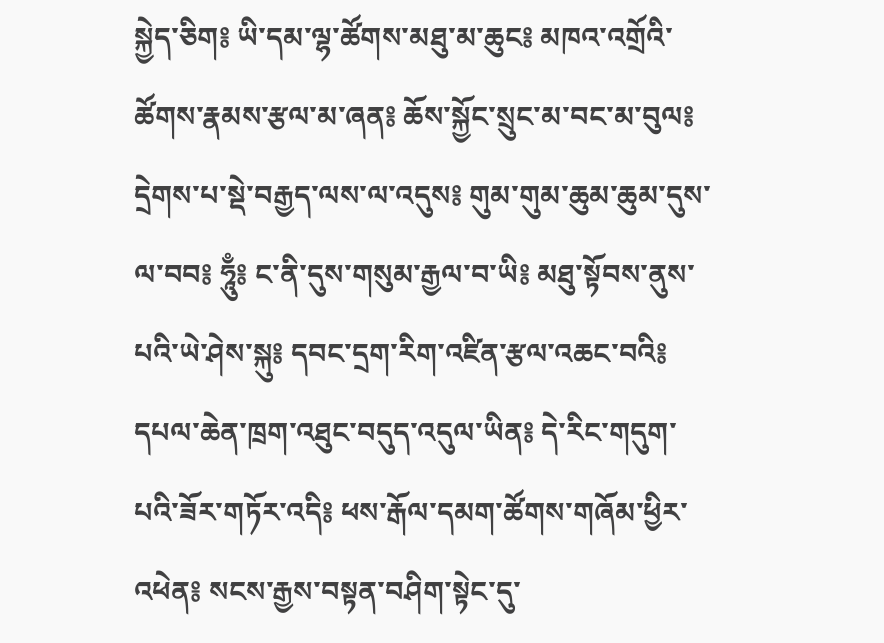སྐྱེད་ཅིག༔ ཡི་དམ་ལྷ་ཚོགས་མཐུ་མ་ཆུང༔ མཁའ་འགྲོའི་ཚོགས་རྣམས་རྩལ་མ་ཞན༔ ཆོས་སྐྱོང་སྲུང་མ་བང་མ་བུལ༔ དྲེགས་པ་སྡེ་བརྒྱད་ལས་ལ་འདུས༔ གུམ་གུམ་ཆུམ་ཆུམ་དུས་ལ་བབ༔ ཧཱུྃ༔ ང་ནི་དུས་གསུམ་རྒྱལ་བ་ཡི༔ མཐུ་སྟོབས་ནུས་པའི་ཡེ་ཤེས་སྐུ༔ དབང་དྲག་རིག་འཛིན་རྩལ་འཆང་བའི༔ དཔལ་ཆེན་ཁྲག་འཐུང་བདུད་འདུལ་ཡིན༔ དེ་རིང་གདུག་པའི་ཟོར་གཏོར་འདི༔ ཕས་རྒོལ་དམག་ཚོགས་གཞོམ་ཕྱིར་འཕེན༔ སངས་རྒྱས་བསྟན་བཤིག་སྟེང་དུ་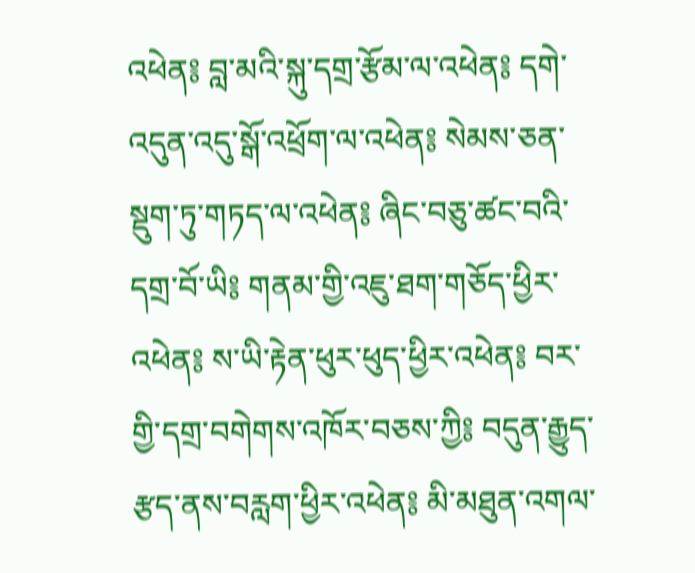འཕེན༔ བླ་མའི་སྐུ་དགྲ་རྩོམ་ལ་འཕེན༔ དགེ་འདུན་འདུ་སྒོ་འཕྲོག་ལ་འཕེན༔ སེམས་ཅན་སྡུག་ཏུ་གཏད་ལ་འཕེན༔ ཞིང་བཅུ་ཚང་བའི་དགྲ་བོ་ཡི༔ གནམ་གྱི་འཇུ་ཐག་གཅོད་ཕྱིར་འཕེན༔ ས་ཡི་རྟེན་ཕུར་ཕུད་ཕྱིར་འཕེན༔ བར་གྱི་དགྲ་བགེགས་འཁོར་བཅས་ཀྱི༔ བདུན་རྒྱུད་རྩད་ནས་བརླག་ཕྱིར་འཕེན༔ མི་མཐུན་འགལ་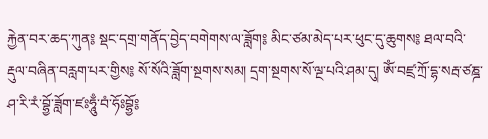རྐྱེན་བར་ཆད་ཀུན༔ སྡང་དགྲ་གནོད་བྱེད་བགེགས་ལ་ཟློག༔ མིང་ཙམ་མེད་པར་ཕུང་དུ་ཆུགས༔ ཐལ་བའི་རྡུལ་བཞིན་བརླག་པར་གྱིས༔ སོ་སོའི་ཟློག་སྔགས་སམ། དྲག་སྔགས་སོ་ལྔ་པའི་ཤམ་དུ། ཨོཾ་བཛྲ་ཀྲོ་དྷ་སརྦ་ཙཎྜ་ཤ་རི་རཾ་བྷྱོ་ཟློག་ཛཿཧཱུྃ་བཾ་ཧོཿབྷྱོ༔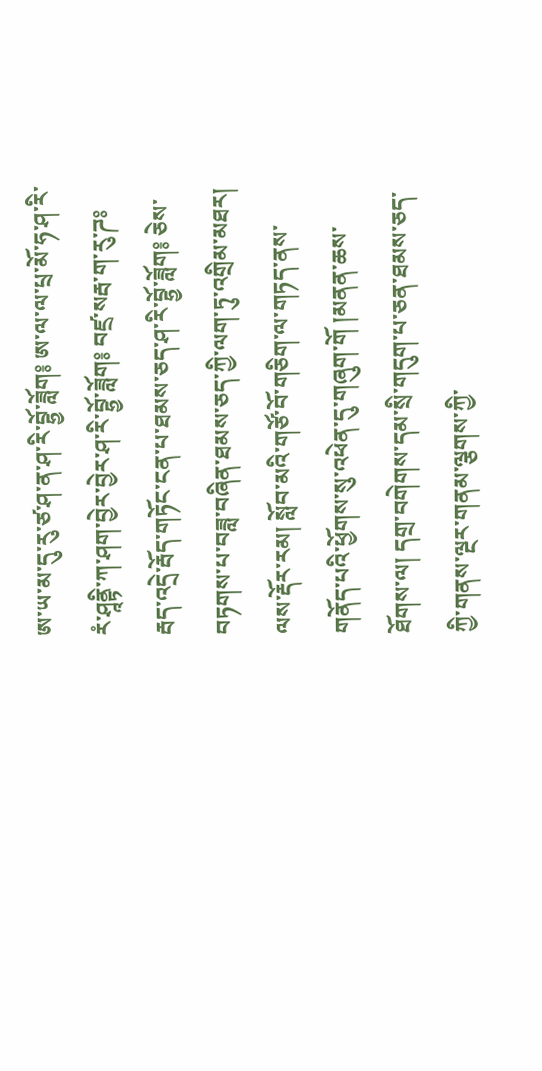ཨ་ཡ་མ་དུ་རུ་ཙ་ཤ་ན་ཤ་རི་བྷྱོ་ཟློག༔ ཨ་ལ་ལ་པྲ་མོ་ཧ་ཤ་རི་རཾ་ཤཱནྟི་ཀ་ཤག་བྱེར་བྱེར་ཤ་རི་བྷྱོ་ཟློག༔ བཛྲ་སརྦ་ག་རུ་ཌཿརྦད་འདྲེ་རྦོད་གཏོང་ངན་པ་ཐམས་ཅད་ཤ་རི་བྷྱོ་ཟློག༔ ཅེས་བཏགས་པ་བཟླ་བཞིན་ཐམས་ཅད་ཀྱི་ལག་ཏུ་འགྲིམ་མཐར། ལས་རྡོར་རམ། སློབ་མའི་གཙོ་བོ་གཅིག་ལ་གཏད་ནས་གནོད་པའི་ཕྱོགས་སུ་འཕེན་དུ་གཞུག་གོ །མནན་ཆས་ཐོགས་ལ། དགྲ་བགེགས་དམ་སྲི་གདུག་པ་ཅན་ཐམས་ཅད་ཀྱི་གནས་ལྔར་གནམ་ལྕགས་ཀྱི་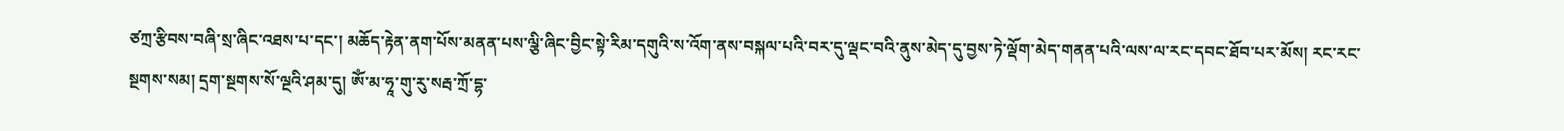ཙཀྲ་རྩིབས་བཞི་སྲ་ཞིང་འཐས་པ་དང་། མཆོད་རྟེན་ནག་པོས་མནན་པས་ལྕི་ཞིང་བྱིང་སྟེ་རིམ་དགུའི་ས་འོག་ནས་བསྐལ་པའི་བར་དུ་ལྡང་བའི་ནུས་མེད་དུ་བྱས་ཏེ་ལྡོག་མེད་གནན་པའི་ལས་ལ་རང་དབང་ཐོབ་པར་མོས། རང་རང་སྔགས་སམ། དྲག་སྔགས་སོ་ལྔའི་ཤམ་དུ། ཨོཾ་མ་ཧཱ་གུ་རུ་སརྦ་ཀྲོ་དྷ་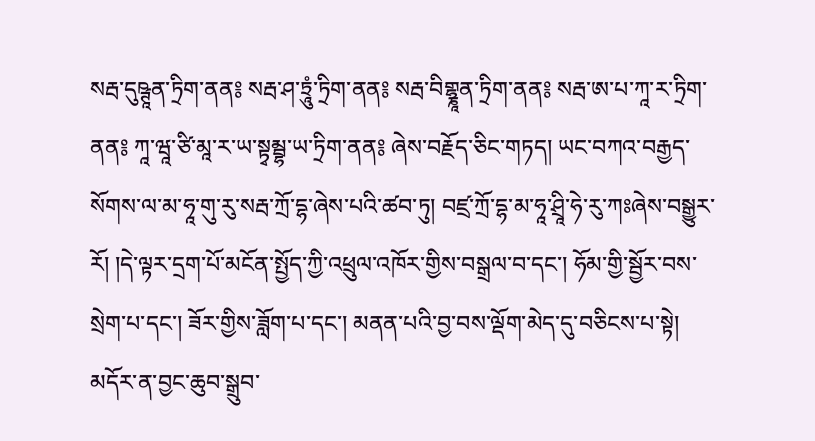སརྦ་དུཥྚཱན་ཏྲིག་ནན༔ སརྦ་ཤ་ཏྲཱུཾ་ཏྲིག་ནན༔ སརྦ་བིགྷྣཱན་ཏྲིག་ནན༔ སརྦ་ཨ་པ་ཀཱ་ར་ཏྲིག་ནན༔ ཀཱ་ཝཱ་ཙི་མཱ་ར་ཡ་སྟྭམྦྷ་ཡ་ཏྲིག་ནན༔ ཞེས་བརྗོད་ཅིང་གཏད། ཡང་བཀའ་བརྒྱད་སོགས་ལ་མ་ཧཱ་གུ་རུ་སརྦ་ཀྲོ་དྷ་ཞེས་པའི་ཚབ་ཏུ། བཛྲ་ཀྲོ་དྷ་མ་ཧཱ་ཤྲཱི་ཧེ་རུ་ཀཿཞེས་བསྒྱུར་རོ། །དེ་ལྟར་དྲག་པོ་མངོན་སྤྱོད་ཀྱི་འཕྲུལ་འཁོར་གྱིས་བསྒྲལ་བ་དང་། ཧོམ་གྱི་སྦྱོར་བས་སྲེག་པ་དང་། ཟོར་གྱིས་ཟློག་པ་དང་། མནན་པའི་བྱ་བས་ལྡོག་མེད་དུ་བཅིངས་པ་སྟེ། མདོར་ན་བྱང་ཆུབ་སྒྲུབ་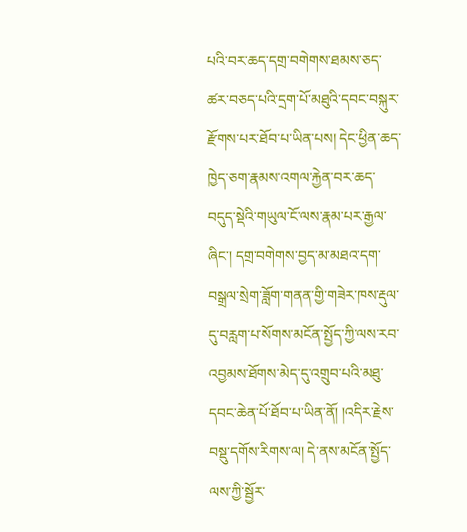པའི་བར་ཆད་དགྲ་བགེགས་ཐམས་ཅད་ཚར་བཅད་པའི་དྲག་པོ་མཐུའི་དབང་བསྐུར་རྫོགས་པར་ཐོབ་པ་ཡིན་པས། དེང་ཕྱིན་ཆད་ཁྱེད་ཅག་རྣམས་འགལ་རྐྱེན་བར་ཆད་བདུད་སྡེའི་གཡུལ་ངོ་ལས་རྣམ་པར་རྒྱལ་ཞིང་། དགྲ་བགེགས་བྱད་མ་མཐའ་དག་བསྒྲལ་སྲེག་ཟློག་གནན་གྱི་གཟེར་ཁས་རྡུལ་དུ་བརླག་པ་སོགས་མངོན་སྤྱོད་ཀྱི་ལས་རབ་འབྱམས་ཐོགས་མེད་དུ་འགྲུབ་པའི་མཐུ་དབང་ཆེན་པོ་ཐོབ་པ་ཡིན་ནོ། །འདིར་རྗེས་བསྡུ་དགོས་རིགས་ལ། དེ་ནས་མངོན་སྤྱོད་ལས་ཀྱི་སྦྱོར་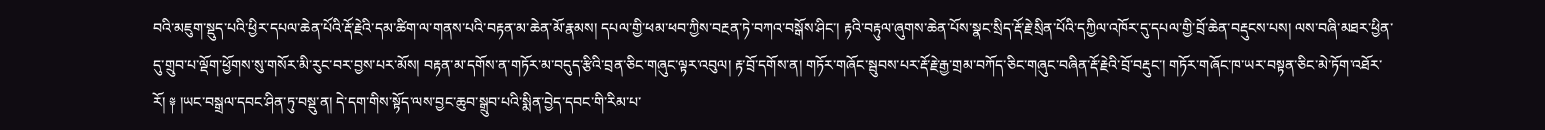བའི་མཇུག་སྡུད་པའི་ཕྱིར་དཔལ་ཆེན་པོའི་རྡོ་རྗེའི་དམ་ཚིག་ལ་གནས་པའི་བརྟན་མ་ཆེན་མོ་རྣམས། དཔལ་གྱི་ཕམ་ཕབ་ཀྱིས་བརྔན་ཏེ་བཀའ་བསྒོས་ཤིང་། རྟའི་བརྟུལ་ཞུགས་ཆེན་པོས་སྣང་སྲིད་རྡོ་རྗེ་སྲིན་པོའི་དཀྱིལ་འཁོར་དུ་དཔལ་གྱི་བྲོ་ཆེན་བརྡུངས་པས། ལས་བཞི་མཐར་ཕྱིན་དུ་གྲུབ་པ་ལྡོག་ཕྱོགས་སུ་གསོར་མི་རུང་བར་བྱས་པར་མོས། བརྟན་མ་དགོས་ན་གཏོར་མ་བདུད་རྩིའི་བྲན་ཅིང་གཞུང་ལྟར་འབུལ། རྟ་བྲོ་དགོས་ན། གཏོར་གཞོང་སྦུབས་པར་རྡོ་རྗེ་རྒྱ་གྲམ་བཀོད་ཅིང་གཞུང་བཞིན་རྡོ་རྗེའི་བྲོ་བརྡུང་། གཏོར་གཞོང་ཁ་ཡར་བསྟན་ཅིང་མེ་ཏོག་འཐོར་རོ། ༈ །ཡང་བསྒྲལ་དབང་ཤིན་ཏུ་བསྡུ་ན། དེ་དག་གིས་སྟོད་ལས་བྱང་ཆུབ་སྒྲུབ་པའི་སྨིན་བྱེད་དབང་གི་རིམ་པ་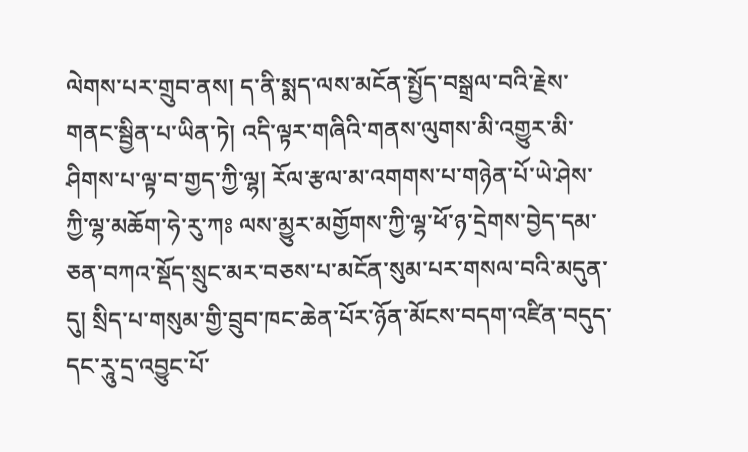ལེགས་པར་གྲུབ་ནས། ད་ནི་སྨད་ལས་མངོན་སྤྱོད་བསྒྲལ་བའི་རྗེས་གནང་སྦྱིན་པ་ཡིན་ཏེ། འདི་ལྟར་གཞིའི་གནས་ལུགས་མི་འགྱུར་མི་ཤིགས་པ་ལྟ་བ་གྱད་ཀྱི་ལྷ། རོལ་རྩལ་མ་འགགས་པ་གཉེན་པོ་ཡེ་ཤེས་ཀྱི་ལྷ་མཆོག་ཧེ་རུ་ཀཿ ལས་མྱུར་མགྱོགས་ཀྱི་ལྷ་ཕོ་ཉ་དྲེགས་བྱེད་དམ་ཅན་བཀའ་སྡོད་སྲུང་མར་བཅས་པ་མངོན་སུམ་པར་གསལ་བའི་མདུན་དུ། སྲིད་པ་གསུམ་གྱི་བྲུབ་ཁང་ཆེན་པོར་ཉོན་མོངས་བདག་འཛིན་བདུད་དང་རཱུ་དྲ་འབྱུང་པོ་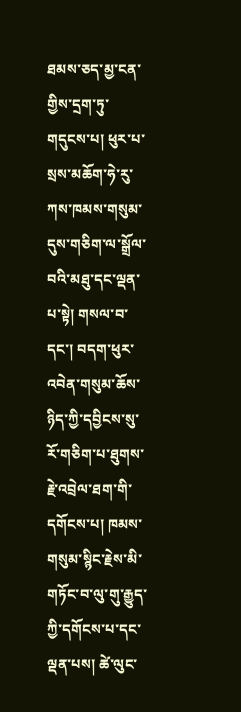ཐམས་ཅད་མྱ་ངན་གྱིས་དྲག་ཏུ་གདུངས་པ། ཕུར་པ་སྲས་མཆོག་ཧེ་རུ་ཀས་ཁམས་གསུམ་དུས་གཅིག་ལ་སྒྲོལ་བའི་མཐུ་དང་ལྡན་པ་སྟེ། གསལ་བ་དང་། བདག་ཕུར་འབེན་གསུམ་ཆོས་ཉིད་ཀྱི་དབྱིངས་སུ་རོ་གཅིག་པ་ཐུགས་རྗེ་འབྲེལ་ཐག་གི་དགོངས་པ། ཁམས་གསུམ་སྙིང་རྗེས་མི་གཏོང་བ་ལུ་གུ་རྒྱུད་ཀྱི་དགོངས་པ་དང་ལྡན་པས། ཚེ་ལུང་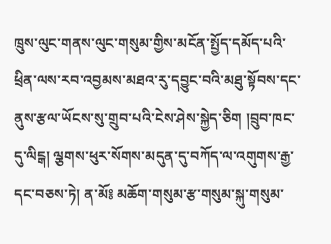ཁྲུས་ལུང་གནས་ལུང་གསུམ་གྱིས་མངོན་སྤྱོད་དམོད་པའི་ཕྲིན་ལས་རབ་འབྱམས་མཐའ་རུ་དབྱུང་བའི་མཐུ་སྟོབས་དང་ནུས་རྩལ་ཡོངས་སུ་གྲུབ་པའི་ངེས་ཤེས་སྐྱེད་ཅིག །བྲུབ་ཁང་དུ་ལིངྒ། ལྕགས་ཕུར་སོགས་མདུན་དུ་བཀོད་ལ་འགུགས་རྒྱ་དང་བཅས་ཏེ། ན་མོ༔ མཆོག་གསུམ་རྩ་གསུམ་སྐུ་གསུམ་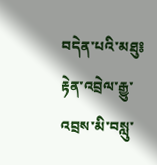བདེན་པའི་མཐུ༔ རྟེན་འབྲེལ་རྒྱུ་འབྲས་མི་བསླུ་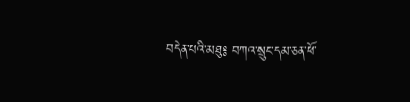བདེན་པའི་མཐུ༔ བཀའ་སྲུང་དམ་ཅན་ཕོ་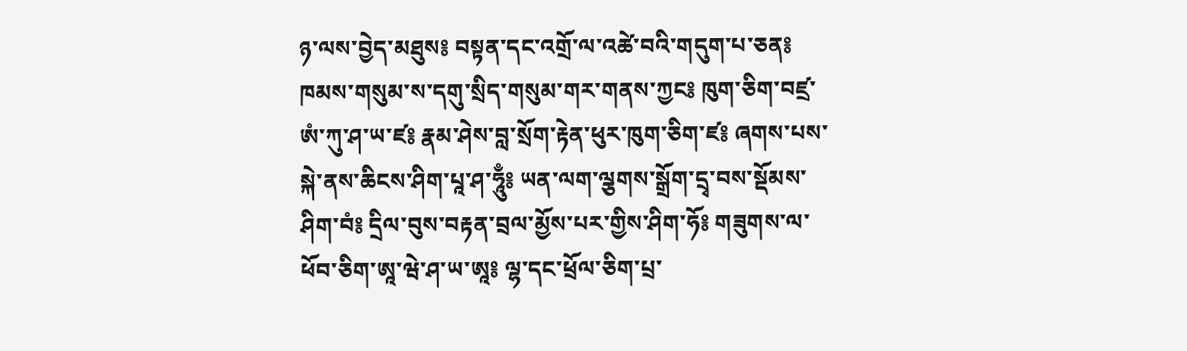ཉ་ལས་བྱེད་མཐུས༔ བསྟན་དང་འགྲོ་ལ་འཚེ་བའི་གདུག་པ་ཅན༔ ཁམས་གསུམ་ས་དགུ་སྲིད་གསུམ་གར་གནས་ཀྱང༔ ཁུག་ཅིག་བཛྲ་ཨཾ་ཀུ་ཤ་ཡ་ཛ༔ རྣམ་ཤེས་བླ་སྲོག་རྟེན་ཕུར་ཁུག་ཅིག་ཛ༔ ཞགས་པས་སྐེ་ནས་ཆིངས་ཤིག་པཱ་ཤ་ཧཱུྃ༔ ཡན་ལག་ལྕགས་སྒྲོག་དྲྭ་བས་སྡོམས་ཤིག་བཾ༔ དྲིལ་བུས་བརྟན་བྲལ་མྱོས་པར་གྱིས་ཤིག་ཧོ༔ གཟུགས་ལ་ཕོབ་ཅིག་ཨཱ་ཝེ་ཤ་ཡ་ཨཱ༔ ལྷ་དང་ཕྲོལ་ཅིག་པྲ་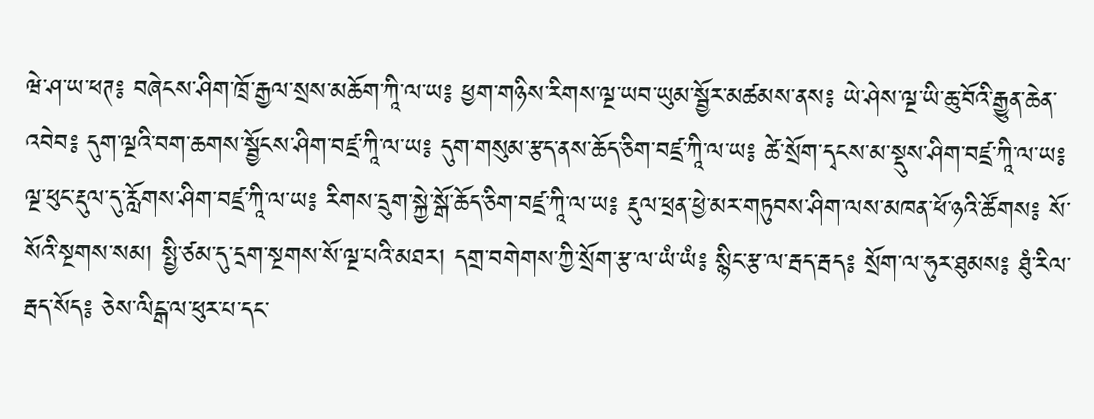ཝེ་ཤ་ཡ་ཕཊ༔ བཞེངས་ཤིག་ཁྲོ་རྒྱལ་སྲས་མཆོག་ཀཱི་ལ་ཡ༔ ཕྱག་གཉིས་རིགས་ལྔ་ཡབ་ཡུམ་སྦྱོར་མཚམས་ནས༔ ཡེ་ཤེས་ལྔ་ཡི་ཆུ་བོའི་རྒྱུན་ཆེན་འབེབ༔ དུག་ལྔའི་བག་ཆགས་སྦྱོངས་ཤིག་བཛྲ་ཀཱི་ལ་ཡ༔ དུག་གསུམ་རྩད་ནས་ཆོད་ཅིག་བཛྲ་ཀཱི་ལ་ཡ༔ ཚེ་སྲོག་དྭངས་མ་སྡུས་ཤིག་བཛྲ་ཀཱི་ལ་ཡ༔ ལྔ་ཕུང་རྡུལ་དུ་རློགས་ཤིག་བཛྲ་ཀཱི་ལ་ཡ༔ རིགས་དྲུག་སྐྱེ་སྒོ་ཆོད་ཅིག་བཛྲ་ཀཱི་ལ་ཡ༔ རྡུལ་ཕྲན་ཕྱེ་མར་གཏུབས་ཤིག་ལས་མཁན་ཕོ་ཉའི་ཚོགས༔ སོ་སོའི་སྔགས་སམ། སྤྱི་ཙམ་དུ་དྲག་སྔགས་སོ་ལྔ་པའི་མཐར། དགྲ་བགེགས་ཀྱི་སྲོག་རྩ་ལ་ཡཾ་ཡཾ༔ སྙིང་རྩ་ལ་རྦད་རྦད༔ སྲོག་ལ་ཧུར་ཐུམས༔ ཐུཾ་རིལ་རྦད་སོད༔ ཅེས་ལིངྒ་ལ་ཕུར་པ་དང་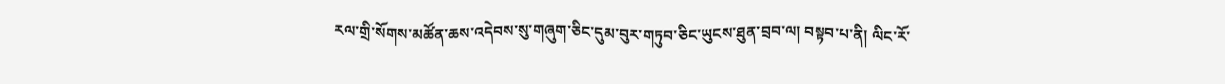རལ་གྲི་སོགས་མཚོན་ཆས་འདེབས་སུ་གཞུག་ཅིང་དུམ་བུར་གཏུབ་ཅིང་ཡུངས་ཐུན་བྲབ་ལ། བསྟབ་པ་ནི། ལིང་རོ་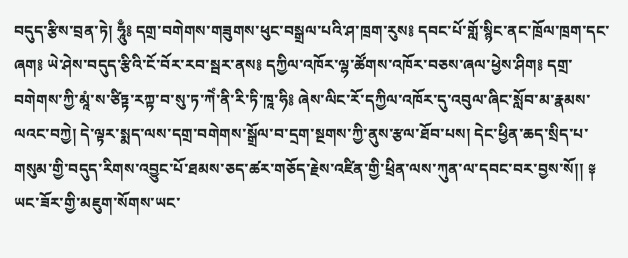བདུད་རྩིས་བྲན་ཏེ། ཧཱུྃ༔ དགྲ་བགེགས་གཟུགས་ཕུང་བསྒྲལ་པའི་ཤ་ཁྲག་རུས༔ དབང་པོ་གློ་སྙིང་ནང་ཁྲོལ་ཁྲག་དང་ཞག༔ ཡེ་ཤེས་བདུད་རྩིའི་ངོ་བོར་རབ་སྦར་ནས༔ དཀྱིལ་འཁོར་ལྷ་ཚོགས་འཁོར་བཅས་ཞལ་ཕྱེས་ཤིག༔ དགྲ་བགེགས་ཀྱི་མཱཾ་ས་ཙིཏྟ་རཀྟ་བ་སུ་ཏ་ཀེཾ་ནི་རི་ཏི་ཁཱ་ཧི༔ ཞེས་ལིང་རོ་དཀྱིལ་འཁོར་དུ་འབུལ་ཞིང་སློབ་མ་རྣམས་ལའང་བཀྱེ། དེ་ལྟར་སྨད་ལས་དགྲ་བགེགས་སྒྲོལ་བ་དྲག་སྔགས་ཀྱི་ནུས་རྩལ་ཐོབ་པས། དེང་ཕྱིན་ཆད་སྲིད་པ་གསུམ་གྱི་བདུད་རིགས་འབྱུང་པོ་ཐམས་ཅད་ཚར་གཅོད་རྗེས་འཛིན་གྱི་ཕྲིན་ལས་ཀུན་ལ་དབང་བར་བྱས་སོ།། ༈ ཡང་ཟོར་གྱི་མཇུག་སོགས་ཡང་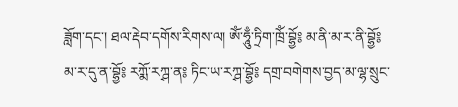ཟློག་དང་། ཐལ་རྡེབ་དགོས་རིགས་ལ། ཨོཾ་ཧཱུྃ་ཏྲིག་ཁྲོཾ་བྷྱོ༔ མ་ནི་མ་ར་ནི་བྷྱོ༔ མ་ར་དུ་ན་བྷྱོ༔ རཀྨོ་རཀྴ་ན༔ ཏིང་ཡ་རཀྴ་བྷྱོ༔ དགྲ་བགེགས་བྱད་མ་ལྷ་སྲུང་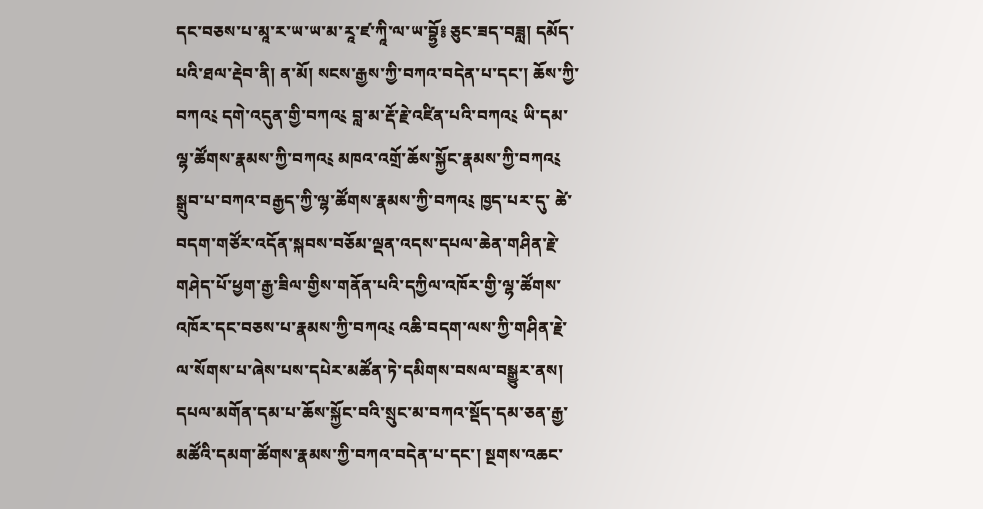དང་བཅས་པ་མཱ་ར་ཡ་ཡ་མ་རཱ་ཛ་ཀཱི་ལ་ཡ་བྷྱོ༔ ཅུང་ཟད་བཟླ། དམོད་པའི་ཐལ་རྡེབ་ནི། ན་མོ། སངས་རྒྱས་ཀྱི་བཀའ་བདེན་པ་དང་། ཆོས་ཀྱི་བཀའ༴ དགེ་འདུན་གྱི་བཀའ༴ བླ་མ་རྡོ་རྗེ་འཛིན་པའི་བཀའ༴ ཡི་དམ་ལྷ་ཚོགས་རྣམས་ཀྱི་བཀའ༴ མཁའ་འགྲོ་ཆོས་སྐྱོང་རྣམས་ཀྱི་བཀའ༴ སྒྲུབ་པ་བཀའ་བརྒྱད་ཀྱི་ལྷ་ཚོགས་རྣམས་ཀྱི་བཀའ༴ ཁྱད་པར་དུ་ ཚེ་བདག་གཙོར་འདོན་སྐབས་བཅོམ་ལྡན་འདས་དཔལ་ཆེན་གཤིན་རྗེ་གཤེད་པོ་ཕྱག་རྒྱ་ཟིལ་གྱིས་གནོན་པའི་དཀྱིལ་འཁོར་གྱི་ལྷ་ཚོགས་འཁོར་དང་བཅས་པ་རྣམས་ཀྱི་བཀའ༴ འཆི་བདག་ལས་ཀྱི་གཤིན་རྗེ་ལ་སོགས་པ་ཞེས་པས་དཔེར་མཚོན་ཏེ་དམིགས་བསལ་བསྒྱུར་ནས། དཔལ་མགོན་དམ་པ་ཆོས་སྐྱོང་བའི་སྲུང་མ་བཀའ་སྡོད་དམ་ཅན་རྒྱ་མཚོའི་དམག་ཚོགས་རྣམས་ཀྱི་བཀའ་བདེན་པ་དང་། སྔགས་འཆང་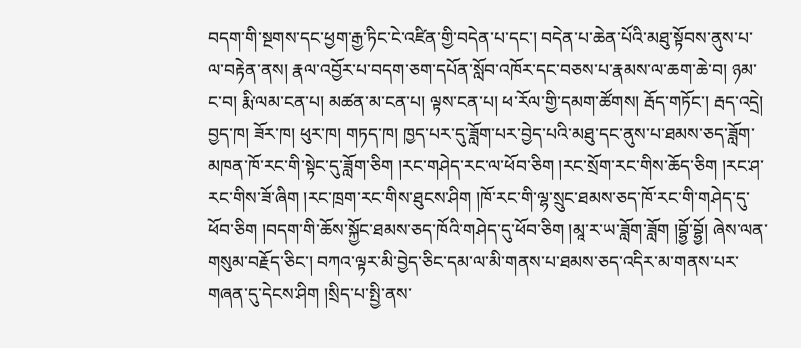བདག་གི་སྔགས་དང་ཕྱག་རྒྱ་ཏིང་ངེ་འཛིན་གྱི་བདེན་པ་དང་། བདེན་པ་ཆེན་པོའི་མཐུ་སྟོབས་ནུས་པ་ལ་བརྟེན་ནས། རྣལ་འབྱོར་པ་བདག་ཅག་དཔོན་སློབ་འཁོར་དང་བཅས་པ་རྣམས་ལ་ཆག་ཆེ་བ། ཉམ་ང་བ། རྨི་ལམ་ངན་པ། མཚན་མ་ངན་པ། ལྟས་ངན་པ། ཕ་རོལ་གྱི་དམག་ཚོགས། རྦོད་གཏོང་། རྦད་འདྲེ། བྱད་ཁ། ཟོར་ཁ། ཕུར་ཁ། གཏད་ཁ། ཁྱད་པར་དུ་ཟློག་པར་བྱེད་པའི་མཐུ་དང་ནུས་པ་ཐམས་ཅད་ཟློག་མཁན་ཁོ་རང་གི་སྟེང་དུ་ཟློག་ཅིག །རང་གཤེད་རང་ལ་ཕོབ་ཅིག །རང་སྲོག་རང་གིས་ཆོད་ཅིག །རང་ཤ་རང་གིས་ཟོ་ཞིག །རང་ཁྲག་རང་གིས་ཐུངས་ཤིག །ཁོ་རང་གི་ལྷ་སྲུང་ཐམས་ཅད་ཁོ་རང་གི་གཤེད་དུ་ཕོབ་ཅིག །བདག་གི་ཆོས་སྐྱོང་ཐམས་ཅད་ཁོའི་གཤེད་དུ་ཕོབ་ཅིག །མཱ་ར་ཡ་ཟློག་ཟློག །བྷྱོ་བྷྱོ། ཞེས་ལན་གསུམ་བརྗོད་ཅིང་། བཀའ་ལྟར་མི་བྱེད་ཅིང་དམ་ལ་མི་གནས་པ་ཐམས་ཅད་འདིར་མ་གནས་པར་གཞན་དུ་དེངས་ཤིག །སྲིད་པ་སྤྱི་ནས་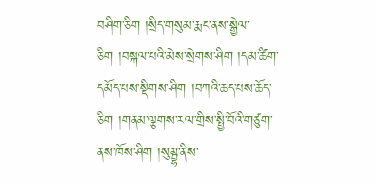བཤིག་ཅིག །སྲིད་གསུམ་རྨང་ནས་སྒྱེལ་ཅིག །བསྐལ་པའི་མེས་སྲེགས་ཤིག །དམ་ཚིག་དམོད་པས་སྡིགས་ཤིག །བཀའི་ཆད་པས་ཆོད་ཅིག །གནམ་ལྕགས་རལ་གྲིས་སྤྱི་བོའི་གཙུག་ནས་ཁོས་ཤིག །སུམྦྷ་ནིས་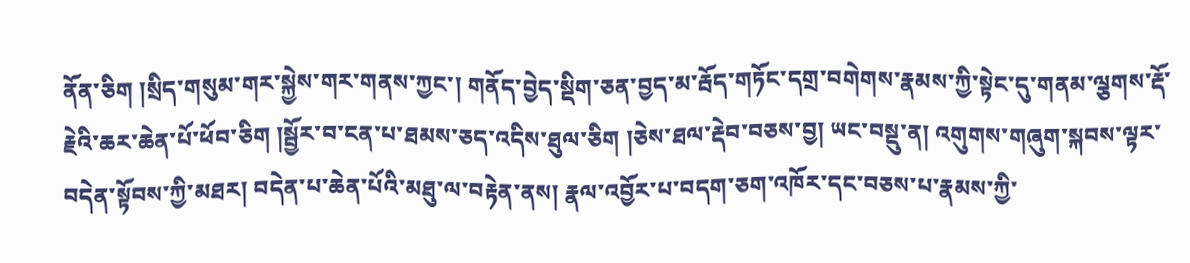ནོན་ཅིག །སྲིད་གསུམ་གར་སྐྱེས་གར་གནས་ཀྱང་། གནོད་བྱེད་སྡིག་ཅན་བྱད་མ་རྦོད་གཏོང་དགྲ་བགེགས་རྣམས་ཀྱི་སྟེང་དུ་གནམ་ལྕགས་རྡོ་རྗེའི་ཆར་ཆེན་པོ་ཕོབ་ཅིག །སྦྱོར་བ་ངན་པ་ཐམས་ཅད་འདིས་ཐུལ་ཅིག །ཅེས་ཐལ་རྡེབ་བཅས་བྱ། ཡང་བསྡུ་ན། འགུགས་གཞུག་སྐབས་ལྟར་བདེན་སྟོབས་ཀྱི་མཐར། བདེན་པ་ཆེན་པོའི་མཐུ་ལ་བརྟེན་ནས། རྣལ་འབྱོར་པ་བདག་ཅག་འཁོར་དང་བཅས་པ་རྣམས་ཀྱི་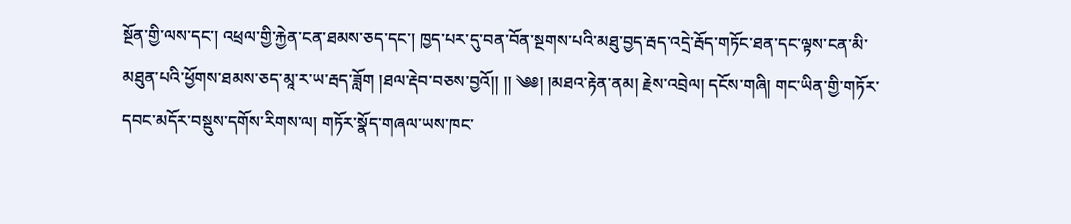སྔོན་གྱི་ལས་དང་། འཕྲལ་གྱི་རྐྱེན་ངན་ཐམས་ཅད་དང་། ཁྱད་པར་དུ་བན་བོན་སྔགས་པའི་མཐུ་བྱད་རྦད་འདྲེ་རྦོད་གཏོང་ཐན་དང་ལྟས་ངན་མི་མཐུན་པའི་ཕྱོགས་ཐམས་ཅད་མཱ་ར་ཡ་རྦད་ཟློག །ཐལ་རྡེབ་བཅས་བྱའོ།། །། ༄༅། །མཐའ་རྟེན་ནམ། རྗེས་འབྲེལ། དངོས་གཞི། གང་ཡིན་གྱི་གཏོར་དབང་མདོར་བསྡུས་དགོས་རིགས་ལ། གཏོར་སྣོད་གཞལ་ཡས་ཁང་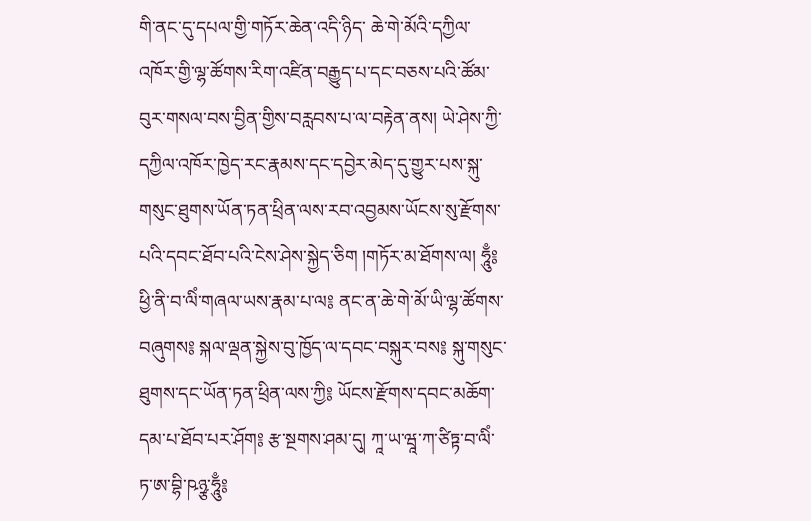གི་ནང་དུ་དཔལ་གྱི་གཏོར་ཆེན་འདི་ཉིད་ ཆེ་གེ་མོའི་དཀྱིལ་འཁོར་གྱི་ལྷ་ཚོགས་རིག་འཛིན་བརྒྱུད་པ་དང་བཅས་པའི་ཚོམ་བུར་གསལ་བས་བྱིན་གྱིས་བརླབས་པ་ལ་བརྟེན་ནས། ཡེ་ཤེས་ཀྱི་དཀྱིལ་འཁོར་ཁྱེད་རང་རྣམས་དང་དབྱེར་མེད་དུ་གྱུར་པས་སྐུ་གསུང་ཐུགས་ཡོན་ཏན་ཕྲིན་ལས་རབ་འབྱམས་ཡོངས་སུ་རྫོགས་པའི་དབང་ཐོབ་པའི་ངེས་ཤེས་སྐྱེད་ཅིག །གཏོར་མ་ཐོགས་ལ། ཧཱུྃ༔ ཕྱི་ནི་བ་ལིཾ་གཞལ་ཡས་རྣམ་པ་ལ༔ ནང་ན་ཆེ་གེ་མོ་ཡི་ལྷ་ཚོགས་བཞུགས༔ སྐལ་ལྡན་སྐྱེས་བུ་ཁྱོད་ལ་དབང་བསྐུར་བས༔ སྐུ་གསུང་ཐུགས་དང་ཡོན་ཏན་ཕྲིན་ལས་ཀྱི༔ ཡོངས་རྫོགས་དབང་མཆོག་དམ་པ་ཐོབ་པར་ཤོག༔ རྩ་སྔགས་ཤམ་དུ། ཀཱ་ཡ་ཝཱ་ཀ་ཙིཏྟ་བ་ལིཾ་ཏ་ཨ་བྷི་ཥཉྩ་ཧཱུྃ༔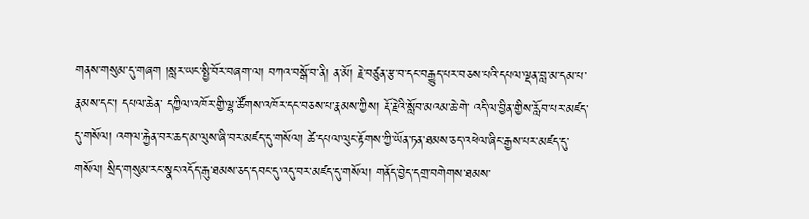གནས་གསུམ་དུ་གཞག །སླར་ཡང་སྤྱི་བོར་བཞག་ལ། བཀའ་བསྒོ་བ་ནི། ན་མོ། རྗེ་བཙུན་རྩ་བ་དང་བརྒྱུད་པར་བཅས་པའི་དཔལ་ལྡན་བླ་མ་དམ་པ་རྣམས་དང་། དཔལ་ཆེན་ དཀྱིལ་འཁོར་གྱི་ལྷ་ཚོགས་འཁོར་དང་བཅས་པ་རྣམས་ཀྱིས། རྡོ་རྗེའི་སློབ་མའམ་ཆེ་གེ་ འདི་ལ་བྱིན་གྱིས་རློབ་པར་མཛད་དུ་གསོལ། འགལ་རྐྱེན་བར་ཆད་མ་ལུས་ཞི་བར་མཛད་དུ་གསོལ། ཚེ་དཔལ་ལུང་རྟོགས་ཀྱི་ཡོན་ཏན་ཐམས་ཅད་འཕེལ་ཞིང་རྒྱས་པར་མཛད་དུ་གསོལ། སྲིད་གསུམ་རང་སྣང་འདོད་རྒུ་ཐམས་ཅད་དབང་དུ་འདུ་བར་མཛད་དུ་གསོལ། གནོད་བྱེད་དགྲ་བགེགས་ཐམས་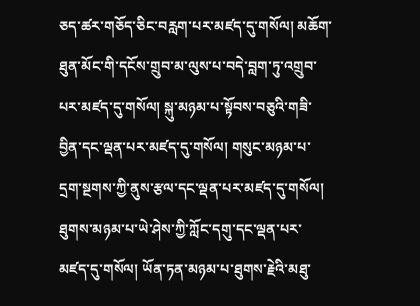ཅད་ཚར་གཅོད་ཅིང་བརླག་པར་མཛད་དུ་གསོལ། མཆོག་ཐུན་མོང་གི་དངོས་གྲུབ་མ་ལུས་པ་བདེ་བླག་ཏུ་འགྲུབ་པར་མཛད་དུ་གསོལ། སྐུ་མཉམ་པ་སྟོབས་བཅུའི་གཟི་བྱིན་དང་ལྡན་པར་མཛད་དུ་གསོལ། གསུང་མཉམ་པ་དྲག་སྔགས་ཀྱི་ནུས་རྩལ་དང་ལྡན་པར་མཛད་དུ་གསོལ། ཐུགས་མཉམ་པ་ཡེ་ཤེས་ཀྱི་ཀློང་དགུ་དང་ལྡན་པར་མཛད་དུ་གསོལ། ཡོན་ཏན་མཉམ་པ་ཐུགས་རྗེའི་མཐུ་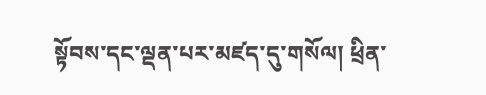སྟོབས་དང་ལྡན་པར་མཛད་དུ་གསོལ། ཕྲིན་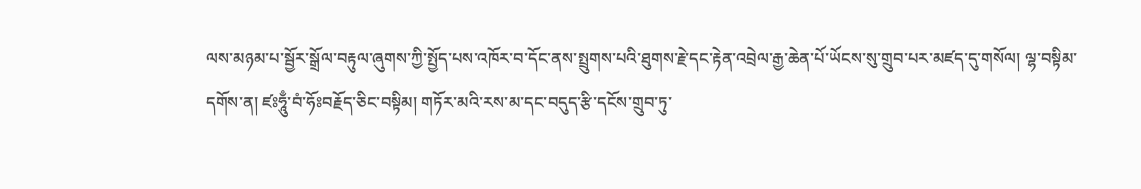ལས་མཉམ་པ་སྦྱོར་སྒྲོལ་བརྟུལ་ཞུགས་ཀྱི་སྤྱོད་པས་འཁོར་བ་དོང་ནས་སྤྲུགས་པའི་ཐུགས་རྗེ་དང་རྟེན་འབྲེལ་རྒྱ་ཆེན་པོ་ཡོངས་སུ་གྲུབ་པར་མཛད་དུ་གསོལ། ལྷ་བསྟིམ་དགོས་ན། ཛཿཧཱུྃ་བཾ་ཧོཿབརྗོད་ཅིང་བསྟིམ། གཏོར་མའི་རས་མ་དང་བདུད་རྩི་དངོས་གྲུབ་ཏུ་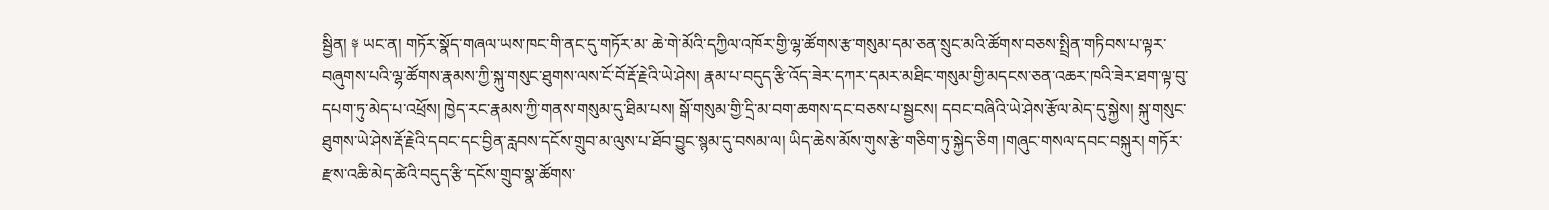སྦྱིན། ༈ ཡང་ན། གཏོར་སྣོད་གཞལ་ཡས་ཁང་གི་ནང་དུ་གཏོར་མ་ ཆེ་གེ་མོའི་དཀྱིལ་འཁོར་གྱི་ལྷ་ཚོགས་རྩ་གསུམ་དམ་ཅན་སྲུང་མའི་ཚོགས་བཅས་སྤྲིན་གཏིབས་པ་ལྟར་བཞུགས་པའི་ལྷ་ཚོགས་རྣམས་ཀྱི་སྐུ་གསུང་ཐུགས་ལས་ངོ་བོ་རྡོ་རྗེའི་ཡེ་ཤེས། རྣམ་པ་བདུད་རྩི་འོད་ཟེར་དཀར་དམར་མཐིང་གསུམ་གྱི་མདངས་ཅན་འཆར་ཁའི་ཟེར་ཐག་ལྟ་བུ་དཔག་ཏུ་མེད་པ་འཕྲོས། ཁྱེད་རང་རྣམས་ཀྱི་གནས་གསུམ་དུ་ཐིམ་པས། སྒོ་གསུམ་གྱི་དྲི་མ་བག་ཆགས་དང་བཅས་པ་སྦྱངས། དབང་བཞིའི་ཡེ་ཤེས་རྩོལ་མེད་དུ་སྐྱེས། སྐུ་གསུང་ཐུགས་ཡེ་ཤེས་རྡོ་རྗེའི་དབང་དང་བྱིན་རླབས་དངོས་གྲུབ་མ་ལུས་པ་ཐོབ་བྱུང་སྙམ་དུ་བསམ་ལ། ཡིད་ཆེས་མོས་གུས་རྩེ་གཅིག་ཏུ་སྐྱེད་ཅིག །གཞུང་གསལ་དབང་བསྐུར། གཏོར་རྫས་འཆི་མེད་ཚེའི་བདུད་རྩི་དངོས་གྲུབ་སྣ་ཚོགས་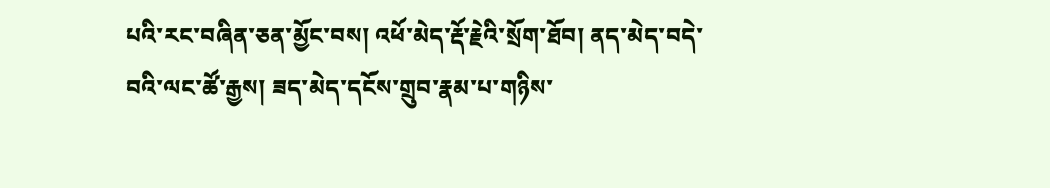པའི་རང་བཞིན་ཅན་མྱོང་བས། འཕོ་མེད་རྡོ་རྗེའི་སྲོག་ཐོབ། ནད་མེད་བདེ་བའི་ལང་ཚོ་རྒྱས། ཟད་མེད་དངོས་གྲུབ་རྣམ་པ་གཉིས་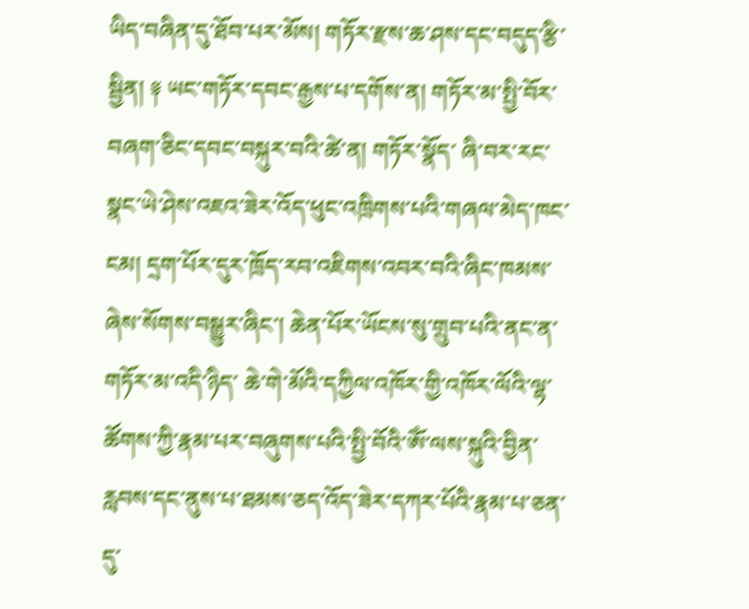ཡིད་བཞིན་དུ་ཐོབ་པར་མོས། གཏོར་རྫས་ཆ་ཤས་དང་བདུད་རྩི་སྦྱིན། ༈ ཡང་གཏོར་དབང་རྒྱས་པ་དགོས་ན། གཏོར་མ་སྤྱི་བོར་བཞག་ཅིང་དབང་བསྐུར་བའི་ཚེ་ན། གཏོར་སྣོད་ ཞི་བར་རང་སྣང་ཡེ་ཤེས་འཇའ་ཟེར་འོད་ཕུང་འཁྲིགས་པའི་གཞལ་མེད་ཁང་ངམ། དྲག་པོར་དུར་ཁྲོད་རབ་འཇིགས་འབར་བའི་ཞིང་ཁམས་ཞེས་སོགས་བསྒྱུར་ཞིང་། ཆེན་པོར་ཡོངས་སུ་གྲུབ་པའི་ནང་ན་གཏོར་མ་འདི་ཉིད་ ཆེ་གེ་མོའི་དཀྱིལ་འཁོར་གྱི་འཁོར་ལོའི་ལྷ་ཚོགས་ཀྱི་རྣམ་པར་བཞུགས་པའི་སྤྱི་བོའི་ཨོཾ་ལས་སྐུའི་བྱིན་རླབས་དང་ནུས་པ་ཐམས་ཅད་འོད་ཟེར་དཀར་པོའི་རྣམ་པ་ཅན་དུ་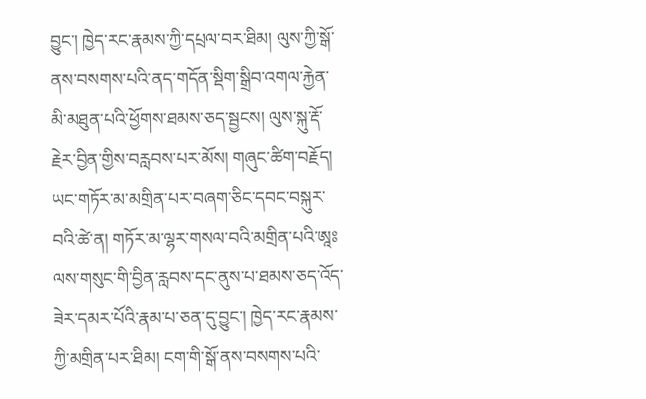བྱུང་། ཁྱེད་རང་རྣམས་ཀྱི་དཔྲལ་བར་ཐིམ། ལུས་ཀྱི་སྒོ་ནས་བསགས་པའི་ནད་གདོན་སྡིག་སྒྲིབ་འགལ་རྐྱེན་མི་མཐུན་པའི་ཕྱོགས་ཐམས་ཅད་སྦྱངས། ལུས་སྐུ་རྡོ་རྗེར་བྱིན་གྱིས་བརླབས་པར་མོས། གཞུང་ཚིག་བརྗོད། ཡང་གཏོར་མ་མགྲིན་པར་བཞག་ཅིང་དབང་བསྐུར་བའི་ཚེ་ན། གཏོར་མ་ལྷར་གསལ་བའི་མགྲིན་པའི་ཨཱཿལས་གསུང་གི་བྱིན་རླབས་དང་ནུས་པ་ཐམས་ཅད་འོད་ཟེར་དམར་པོའི་རྣམ་པ་ཅན་དུ་བྱུང་། ཁྱེད་རང་རྣམས་ཀྱི་མགྲིན་པར་ཐིམ། ངག་གི་སྒོ་ནས་བསགས་པའི་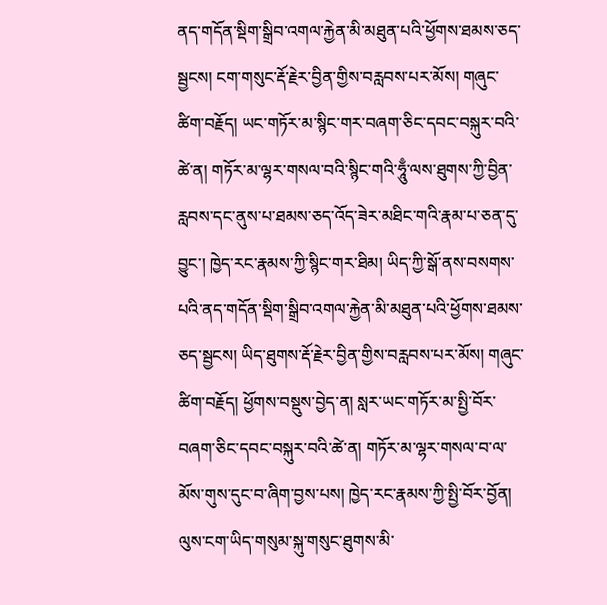ནད་གདོན་སྡིག་སྒྲིབ་འགལ་རྐྱེན་མི་མཐུན་པའི་ཕྱོགས་ཐམས་ཅད་སྦྱངས། ངག་གསུང་རྡོ་རྗེར་བྱིན་གྱིས་བརླབས་པར་མོས། གཞུང་ཚིག་བརྗོད། ཡང་གཏོར་མ་སྙིང་གར་བཞག་ཅིང་དབང་བསྐུར་བའི་ཚེ་ན། གཏོར་མ་ལྷར་གསལ་བའི་སྙིང་གའི་ཧཱུྃ་ལས་ཐུགས་ཀྱི་བྱིན་རླབས་དང་ནུས་པ་ཐམས་ཅད་འོད་ཟེར་མཐིང་གའི་རྣམ་པ་ཅན་དུ་བྱུང་། ཁྱེད་རང་རྣམས་ཀྱི་སྙིང་གར་ཐིམ། ཡིད་ཀྱི་སྒོ་ནས་བསགས་པའི་ནད་གདོན་སྡིག་སྒྲིབ་འགལ་རྐྱེན་མི་མཐུན་པའི་ཕྱོགས་ཐམས་ཅད་སྦྱངས། ཡིད་ཐུགས་རྡོ་རྗེར་བྱིན་གྱིས་བརླབས་པར་མོས། གཞུང་ཚིག་བརྗོད། ཕྱོགས་བསྡུས་བྱེད་ན། སླར་ཡང་གཏོར་མ་སྤྱི་བོར་བཞག་ཅིང་དབང་བསྐུར་བའི་ཚེ་ན། གཏོར་མ་ལྷར་གསལ་བ་ལ་མོས་གུས་དུང་བ་ཞིག་བྱས་པས། ཁྱེད་རང་རྣམས་ཀྱི་སྤྱི་བོར་བྱོན། ལུས་ངག་ཡིད་གསུམ་སྐུ་གསུང་ཐུགས་མི་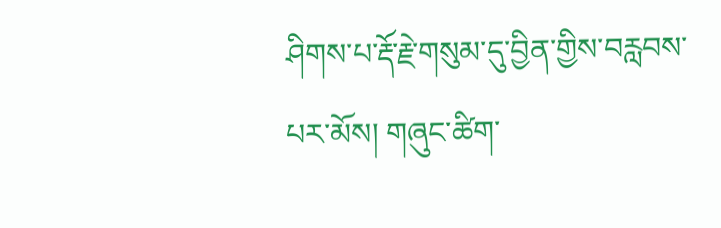ཤིགས་པ་རྡོ་རྗེ་གསུམ་དུ་བྱིན་གྱིས་བརླབས་པར་མོས། གཞུང་ཚིག་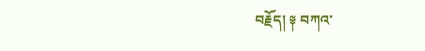བརྗོད། ༈ བཀའ་